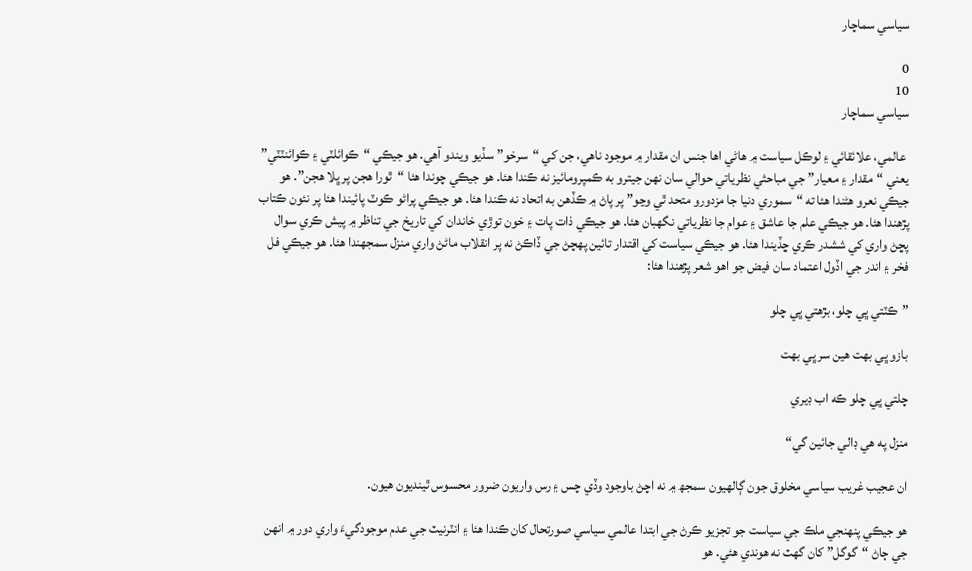سياسي سماچار

0
10
سياسي سماچار

 عالمي، علائقائي ۽ لوڪل سياست ۾ ھاڻي اھا جنس ان مقدار ۾ موجود ناھي، جن کي “سرخو” سڏيو ويندو آھي. ھو جيڪي “ڪوائلٽي ۽ ڪوائنٽٽي” يعني “مقدار ۽ معيار” جي مباحثي نظرياتي حوالي سان نهن جيترو به ڪمپرومائيز نه ڪندا ھئا. ھو جيڪي چوندا ھئا “ٿورا ھجن پر ڀلا ھجن”. ھو جيڪي نعرو ھڻندا ھئا ته “سموري دنيا جا مزدورو متحد ٿي وڃو” پر پاڻ ۾ ڪڏھن به اتحاد نه ڪندا ھئا. ھو جيڪي پراڻو ڪوٽ پائيندا ھئا پر نئون ڪتاب پڙھندا ھئا. ھو جيڪي علم جا عاشق ۽ عوام جا نظرياتي نگھبان ھئا. ھو جيڪي ذات پات ۽ خون توڙي خاندان کي تاريخ جي تناظر ۾ پيش ڪري سوال پڇڻ واري کي ششدر ڪري ڇڏيندا ھئا. ھو جيڪي سياست کي اقتدار تائين پھچڻ جي ڏاڪڻ نه پر انقلاب ماڻڻ واري منزل سمجھندا ھئا. ھو جيڪي فل فخر ۽ اندر جي اڏول اعتماد سان فيض جو اھو شعر پڙھندا ھئا:

”ڪٽتي ڀي چلو، بڙھتي ڀي چلو

بازو ڀي بهت ھين سر ڀي بهت

چلتي ڀي چلو ڪه اب ڊيري

منزل په ھي ڊالي جائين گي“

ان عجيب غريب سياسي مخلوق جون ڳالھيون سمجھ ۾ نه اچڻ باوجود وڏي چس ۽ رس واريون ضرور محسوس ٿينديون ھيون.

ھو جيڪي پنهنجي ملڪ جي سياست جو تجزيو ڪرڻ جي ابتدا عالمي سياسي صورتحال کان ڪندا ھئا ۽ انٽرنيٽ جي عدم موجودگيءَ واري دور ۾ انهن جي ڄاڻ “گوگل” کان گھٽ نه ھوندي ھئي. ھو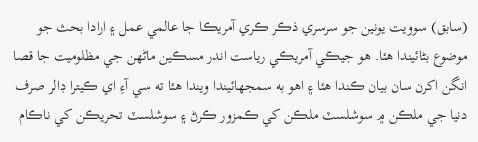(سابق) سوويت يونين جو سرسري ذڪر ڪري آمريڪا جا عالمي عمل ۽ ارادا بحث جو موضوع بڻائيندا ھئا. ھو جيڪي آمريڪي رياست اندر مسڪين ماڻھن جي مظلوميت جا قصا انگن اکرن سان بيان ڪندا ھئا ۽ اھو به سمجھائيندا ويندا ھئا ته سي آءِ اي ڪيترا ڊالر صرف دنيا جي ملڪن ۾ سوشلسٽ ملڪن کي ڪمزور ڪرڻ ۽ سوشلسٽ تحريڪن کي ناڪام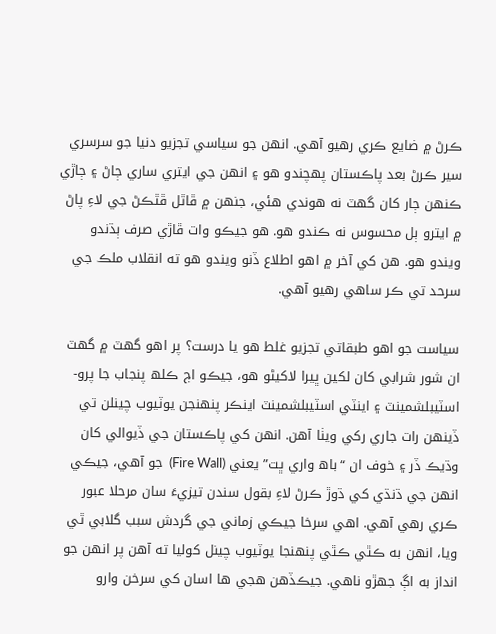ڪرڻ ۾ ضايع ڪري رھيو آھي. انهن جو سياسي تجزيو دنيا جو سرسري سير ڪرڻ بعد پاڪستان پھچندو ھو ۽ انهن جي ايتري ساري ڄاڻ ۽ ڄاڙي ڪنهن ڄار کان گھٽ نه ھوندي ھئي، جنهن ۾ ڦاٿل ڦٿڪڻ جي لاءِ پاڻ ۾ ايترو ٻل محسوس نه ڪندو ھو. ھو جيڪو وات ڦاڙي صرف ٻڌندو ويندو ھو. ھن کي آخر ۾ اھو اطلاع ڏنو ويندو ھو ته انقلاب ملڪ جي سرحد تي ڪر ساھي رھيو آھي.

سياست جو اھو طبقاتي تجزيو غلط ھو يا درست؟ پر اھو گھٽ ۾ گھٽ ان شور شرابي کان لکين ڀيرا لاکيڻو ھو، جيڪو اڄ ڪلھ پنجاب جا پرو- اسٽيبلشمينٽ ۽ اينٽي اسٽيبلشمينٽ اينڪر پنهنجن يوٽيوب چينلن تي ڏينهن رات جاري رکي ويٺا آھن. انهن کي پاڪستان جي ڏيوالي کان وڌيڪ ڏر ۽ خوف ان “باھ واري ڀت” يعني (Fire Wall)  جو آھي، جيڪي انهن جي ڌنڌي کي ڌوڙ ڪرڻ لاءِ بقول سندن تيزيءَ سان مرحلا عبور ڪري رھي آھي. اھي سرخا جيڪي زماني جي گردش سبب گلابي ٿي ويا، انهن به ڪٿي ڪٿي پنهنجا يوٽيوب چينل کوليا ته آھن پر انهن جو انداز به اڳ جھڙو ناھي. جيڪڏھن ھجي ھا اسان کي سرخن وارو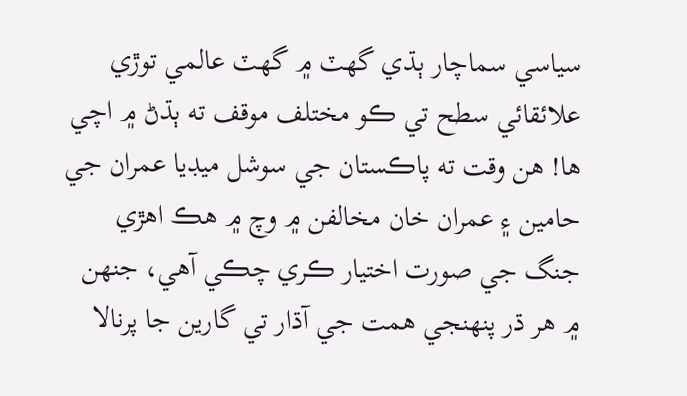سياسي سماچار ٻڌي گھٽ ۾ گھٽ عالمي توڙي علائقائي سطح تي ڪو مختلف موقف ته ٻڌڻ ۾ اچي ھا! ھن وقت ته پاڪستان جي سوشل ميڊيا عمران جي حامين ۽ عمران خان مخالفن ۾ وچ ۾ ھڪ اھڙي جنگ جي صورت اختيار ڪري چڪي آھي، جنهن ۾ ھر ڌر پنهنجي ھمت جي آڌار تي گارين جا پرنالا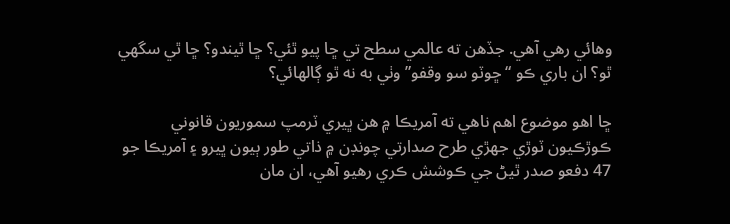وھائي رھي آھي. جڏھن ته عالمي سطح تي ڇا پيو ٿئي؟ ڇا ٿيندو؟ ڇا ٿي سگھي ٿو؟ ان باري ڪو “ڇوٽو سو وقفو” وٺي به نه ٿو ڳالھائي؟

ڇا اھو موضوع اھم ناھي ته آمريڪا ۾ ھن ڀيري ٽرمپ سموريون قانوني ڪوڙڪيون ٽوڙي جھڙي طرح صدارتي چونڊن ۾ ذاتي طور ٻيون ڀيرو ۽ آمريڪا جو 47 دفعو صدر ٿيڻ جي ڪوشش ڪري رھيو آھي، ان مان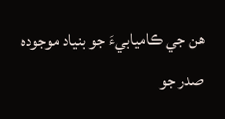ھن جي ڪاميابيءَ جو بنياد موجوده صدر جو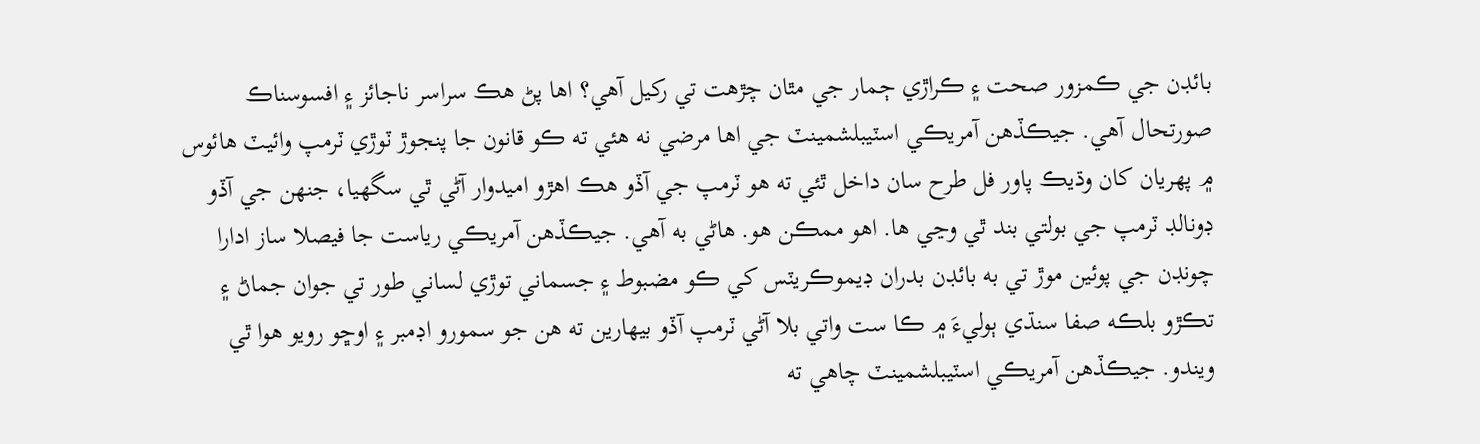بائڊن جي ڪمزور صحت ۽ ڪراڙي ڄمار جي مٿان چڙھت تي رکيل آھي؟ اھا پڻ ھڪ سراسر ناجائز ۽ افسوسناڪ صورتحال آھي. جيڪڏھن آمريڪي اسٽيبلشمينٽ جي اھا مرضي نه ھئي ته ڪو قانون جا پنجوڙ ٽوڙي ٽرمپ وائيٽ ھائوس ۾ پھريان کان وڌيڪ پاور فل طرح سان داخل ٿئي ته ھو ٽرمپ جي آڏو ھڪ اھڙو اميدوار آڻي ٿي سگھيا، جنهن جي آڏو ڊونالڊ ٽرمپ جي بولتي بند ٿي وڃي ھا. اھو ممڪن ھو. ھاڻي به آھي. جيڪڏھن آمريڪي رياست جا فيصلا ساز ادارا چونڊن جي پوئين موڙ تي به بائڊن بدران ڊيموڪريٽس کي ڪو مضبوط ۽ جسماني توڙي لساني طور تي جوان جماڻ ۽ تڪڙو بلڪه صفا سنڌي ٻوليءَ ۾ ڪا ست واتي بلا آڻي ٽرمپ آڏو بيهارين ته ھن جو سمورو اڊمبر ۽ اوڇو رويو ھوا ٿي ويندو. جيڪڏھن آمريڪي اسٽيبلشمينٽ چاھي ته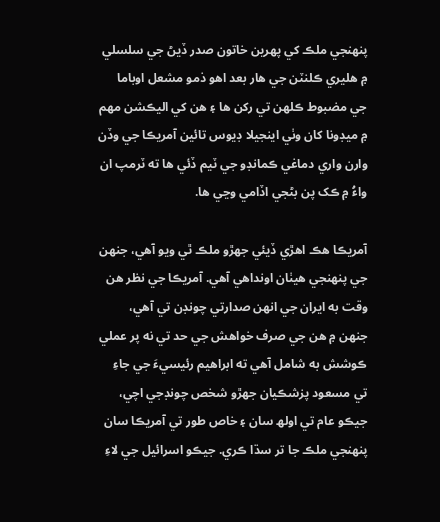پنهنجي ملڪ کي پھرين خاتون صدر ڏيڻ جي سلسلي ۾ ھليري ڪلنٽن جي ھار بعد اھو ذمو مشعل اوباما جي مضبوط ڪلھن تي رکن ھا ۽ ھن کي اليڪشن مھم ۾ ميڊونا کان وٺي اينجيلا ڊيوس تائين آمريڪا جي وڏن وارن واري دماغي ڪمانڊو جي ٽيم ڏئي ھا ته ٽرمپ ان واءُ ۾ ڪک پن بڻجي اڏامي وڃي ھا.

آمريڪا ھڪ اھڙي ڏيئي جھڙو ملڪ ٿي ويو آھي، جنهن جي پنهنجي ھيٺان اونداھي آھي. آمريڪا جي نظر ھن وقت به ايران جي انهن صدارتي چونڊن تي آھي، جنهن ۾ ھن جي صرف خواھش جي حد تي نه پر عملي ڪوشش به شامل آھي ته ابراھيم رئيسيءَ جي جاءِ تي مسعود پزشڪيان جھڙو شخص چونڊجي اچي، جيڪو عام تي اولھ سان ۽ خاص طور تي آمريڪا سان پنهنجي ملڪ جا تر سڌا ڪري. جيڪو اسرائيل جي لاءِ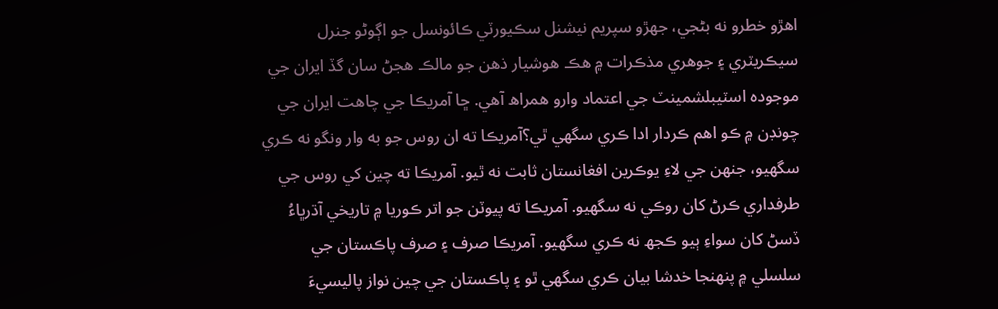اھڙو خطرو نه بڻجي، جھڙو سپريم نيشنل سڪيورٽي ڪائونسل جو اڳوڻو جنرل سيڪريٽري ۽ جوھري مذڪرات ۾ ھڪ ھوشيار ذھن جو مالڪ ھجڻ سان گڏ ايران جي موجوده اسٽيبلشمينٽ جي اعتماد وارو ھمراھ آھي. ڇا آمريڪا جي چاھت ايران جي چونڊن ۾ ڪو اھم ڪردار ادا ڪري سگھي ٿي؟آمريڪا ته ان روس جو به وار ونگو نه ڪري سگھيو، جنهن جي لاءِ يوڪرين افغانستان ثابت نه ٿيو. آمريڪا ته چين کي روس جي طرفداري ڪرڻ کان روڪي نه سگھيو. آمريڪا ته پيوٽن جو اتر ڪوريا ۾ تاريخي آڌرڀاءُ ڏسڻ کان سواءِ ٻيو ڪجھ نه ڪري سگھيو. آمريڪا صرف ۽ صرف پاڪستان جي سلسلي ۾ پنهنجا خدشا بيان ڪري سگھي ٿو ۽ پاڪستان جي چين نواز پاليسيءَ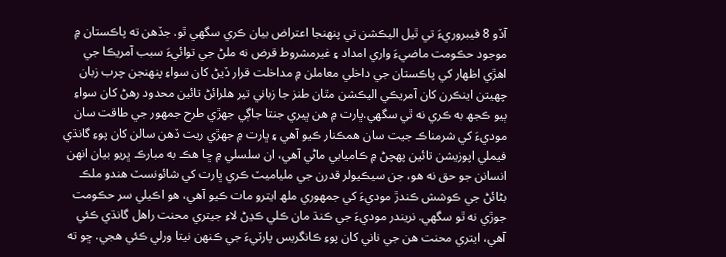آڏو 8 فيبروريءَ تي ٿيل اليڪشن تي پنهنجا اعتراض بيان ڪري سگھي ٿو. جڏھن ته پاڪستان ۾ موجود حڪومت ماضيءَ واري امداد ۽ غيرمشروط قرض نه ملڻ جي توائيءَ سبب آمريڪا جي اھڙي اظھار کي پاڪستان جي داخلي معاملن ۾ مداخلت قرار ڏيڻ کان سواءِ پنهنجن چرب زبان چھيتن اينڪرن کان آمريڪي اليڪشن مٿان طنز جا زباني تير ھلرائڻ تائين محدود رھڻ کان سواءِ ٻيو ڪجھ به ڪري نه ٿي سگھي.ڀارت ۾ ھن ڀيري جنتا جاڳي جھڙي طرح جمھور جي طاقت سان موديءَ کي شرمناڪ جيت سان ھمڪنار ڪيو آھي ۽ ڀارت ۾ جھڙي ريت ڏھن سالن کان پوءِ گانڌي فيملي اپوزيشن تائين پھچڻ ۾ ڪاميابي ماڻي آھي، ان سلسلي ۾ ڇا ھڪ به مبارڪ ڀريو بيان انهن انسانن جو حق نه ھو، جن سيڪيولر قدرن جي ملياميٽ ڪري ڀارت کي شائونسٽ ھندو ملڪ بڻائڻ جي ڪوشش ڪندڙ موديءَ کي جمھوري ملھ ايترو مات ڪيو آھي، ھو اڪيلي سر حڪومت جوڙي نه ٿو سگھي. نريندر موديءَ جي ڪنڌ مان ڪلي ڪڍڻ لاءِ جيتري محنت راھل گانڌي ڪئي آھي، ايتري محنت ھن جي ناني کان پوءِ ڪانگريس پارٽيءَ جي ڪنهن نيتا ورلي ڪئي ھجي. ڇو ته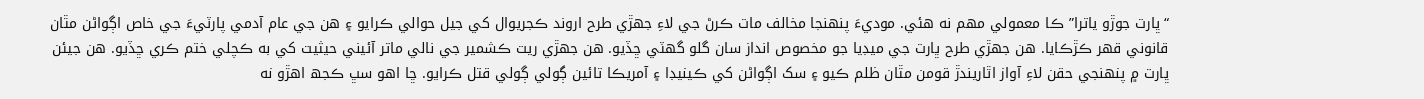“ڀارت جوڙو ياترا” ڪا معمولي مھم نه ھئي. موديءَ پنهنجا مخالف مات ڪرڻ جي لاءِ جھڙي طرح اروند ڪجريوال کي جيل حوالي ڪرايو ۽ ھن جي عام آدمي پارٽيءَ جي خاص اڳواڻن مٿان قانوني قھر ڪڙڪايا. ھن جھڙي طرح ڀارت جي ميڊيا جو مخصوص انداز سان گلو گھٽي ڇڏيو. ھن جھڙي ريت ڪشمير جي نالي ماتر آئيني حيثيت کي به ڪچلي ختم ڪري ڇڏيو. ھن جيئن ڀارت ۾ پنهنجي حقن لاءِ آواز اٿاريندڙ قومن مٿان ظلم ڪيو ۽ سک اڳواڻن کي ڪينيڊا ۽ آمريڪا تائين ڳولي ڳولي قتل ڪرايو. ڇا اھو سڀ ڪجھ اھڙو نه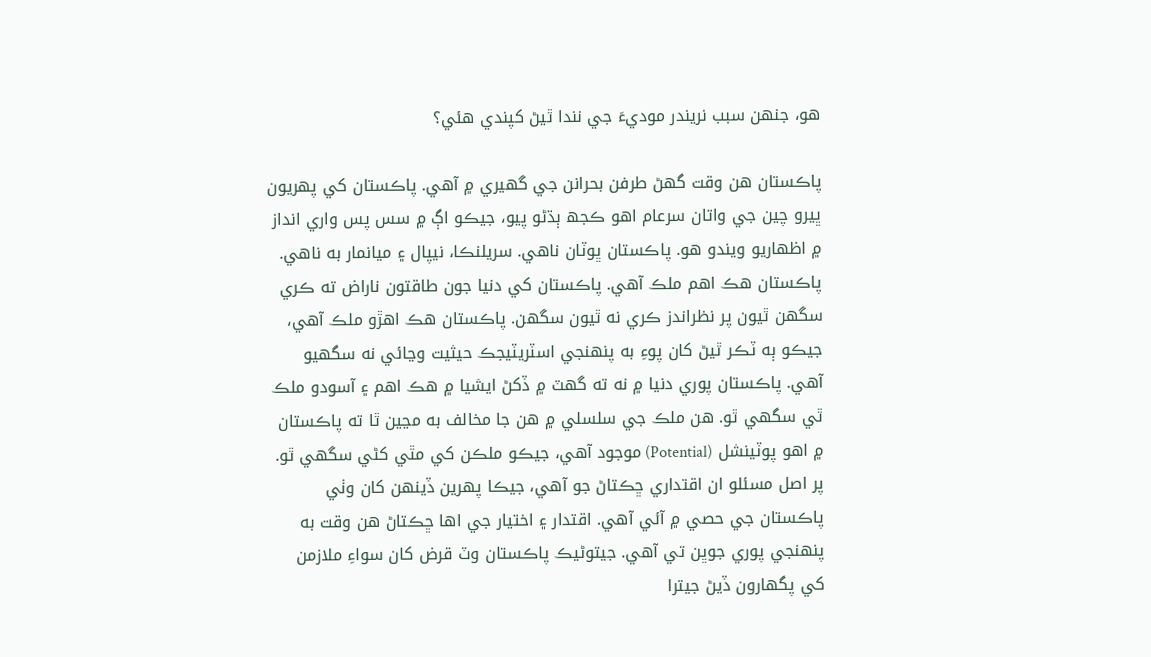ھو، جنهن سبب نريندر موديءَ جي نندا ٿيڻ کپندي ھئي؟

پاڪستان ھن وقت گھڻ طرفن بحرانن جي گھيري ۾ آھي. پاڪستان کي پھريون ڀيرو چين جي واتان سرعام اھو ڪجھ ٻڌڻو پيو، جيڪو اڳ ۾ سس پس واري انداز ۾ اظھاريو ويندو ھو. پاڪستان ڀوٽان ناھي. سريلنڪا، نيپال ۽ ميانمار به ناھي. پاڪستان ھڪ اھم ملڪ آھي. پاڪستان کي دنيا جون طاقتون ناراض ته ڪري سگھن ٿيون پر نظراندز ڪري نه ٿيون سگھن. پاڪستان ھڪ اھڙو ملڪ آھي، جيڪو ٻه ٽڪر ٿيڻ کان پوءِ به پنهنجي اسٽريٽيجڪ حيثيت وڃائي نه سگھيو آھي. پاڪستان پوري دنيا ۾ نه ته گھٽ ۾ ڏکڻ ايشيا ۾ ھڪ اھم ۽ آسودو ملڪ ٿي سگھي ٿو. ھن ملڪ جي سلسلي ۾ ھن جا مخالف به مڃين ٿا ته پاڪستان ۾ اھو پوٽينشل (Potential) موجود آھي، جيڪو ملڪن کي مٿي کڻي سگھي ٿو. پر اصل مسئلو ان اقتداري ڇڪتاڻ جو آھي، جيڪا پھرين ڏينهن کان وٺي پاڪستان جي حصي ۾ آئي آھي. اقتدار ۽ اختيار جي اھا ڇڪتاڻ ھن وقت به پنهنجي پوري جوڀن تي آھي. جيتوڻيڪ پاڪستان وٽ قرض کان سواءِ ملازمن کي پگھارون ڏيڻ جيترا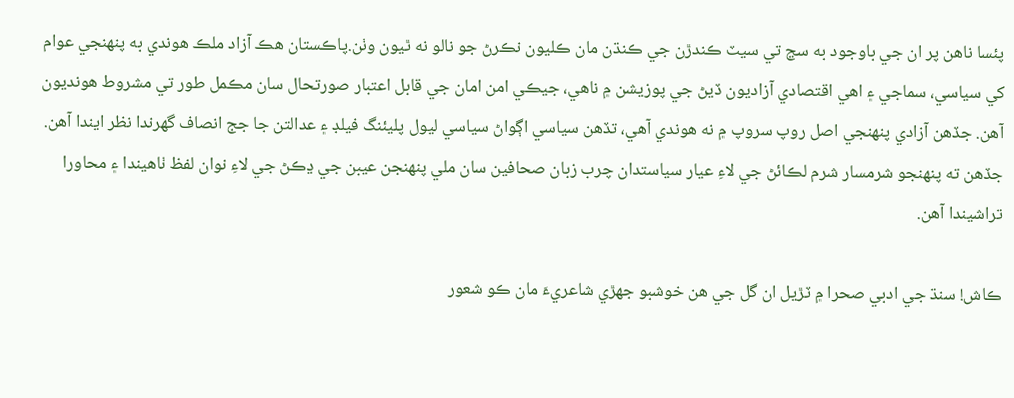پئسا ناھن پر ان جي باوجود به سڃ تي سيٽ ڪندڙن جي ڪنڌن مان ڪليون نڪرڻ جو نالو نه ٿيون وٺن.پاڪستان ھڪ آزاد ملڪ ھوندي به پنهنجي عوام کي سياسي، سماجي ۽ اھي اقتصادي آزاديون ڏيڻ جي پوزيشن ۾ ناھي، جيڪي امن امان جي قابل اعتبار صورتحال سان مڪمل طور تي مشروط ھونديون آھن. جڏھن آزادي پنهنجي اصل روپ سروپ ۾ نه ھوندي آھي، تڏھن سياسي اڳواڻ سياسي ليول پليئنگ فيلڊ ۽ عدالتن جا جج انصاف گھرندا نظر ايندا آھن. جڏھن ته پنهنجو شرمسار شرم لڪائڻ جي لاءِ عيار سياستدان چرب زبان صحافين سان ملي پنهنجن عيبن جي ڍڪڻ جي لاءِ نوان لفظ ٺاھيندا ۽ محاورا تراشيندا آھن.

ڪاش! سنڌ جي ادبي صحرا ۾ ٽڙيل ان گل جي ھن خوشبو جھڙي شاعريءَ مان ڪو شعور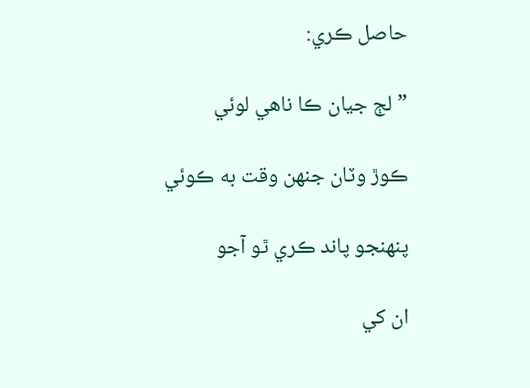حاصل ڪري:

”لڄ جيان ڪا ناھي لوئي

ڪوڙ وٽان جنهن وقت به ڪوئي

پنهنجو پاند ڪري ٿو آجو

ان کي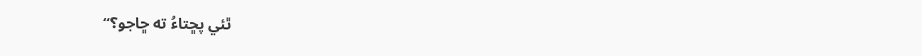ٿئي پڇتاءُ ته ڇاجو؟“